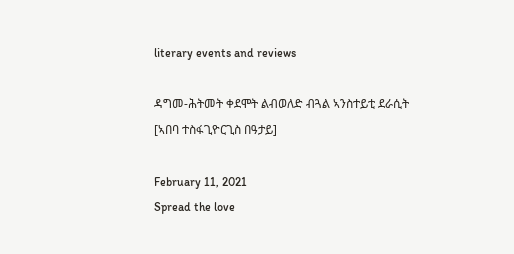literary events and reviews

ዳግመ-ሕትመት ቀደሞት ልብወለድ ብጓል ኣንስተይቲ ደራሲት [ኣበባ ተስፋጊዮርጊስ በዓታይ]

February 11, 2021
Spread the love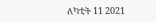ለካቲት 11 2021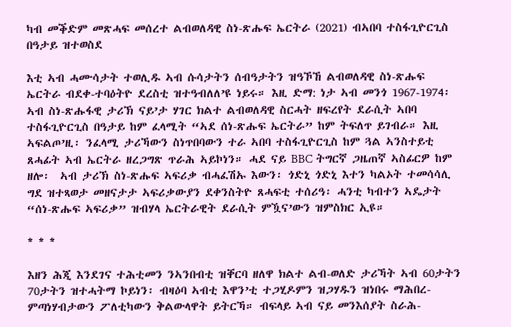ካብ መቕድም መጽሓፍ መሰረተ ልብወለዳዊ ስነ-ጽሑፍ ኤርትራ (2021) ብኣበባ ተስፋጊዮርጊስ በዓታይ ዝተወስደ

እቲ ኣብ ሓሙሳታት ተወሊዱ ኣብ ሱሳታትን ሰብዓታትን ዝዓኾኸ ልብወለዳዊ ስነ-ጽሑፍ ኤርትራ ብደቀ-ተባዕትዮ ደረስቲ ዝተዓብለለ’ዩ ነይሩ። እዚ ድማ: ነታ ኣብ መንጎ 1967-1974፡ ኣብ ስነ-ጽሑፋዊ ታሪኽ ናይ’ታ ሃገር ክልተ ልብወለዳዊ ስርሓት ዘፍረየት ደራሲት ኣበባ ተስፋጊዮርጊስ በዓታይ ከም ፈላሚት “ኣደ ሰነ-ጽሑፍ ኤርትራ” ከም ትፍለጥ ይገብራ። እዚ ኣፍልጦ’ዚ፡ ንፈላሚ ታሪኻውን ስነጥበባውን ተራ ኣበባ ተስፋጊዮርጊስ ከም ጓል ኣንስተይቲ ጸሓፊት ኣብ ኤርትራ ዘረጋግጽ ጥራሕ ኣይኮነን። ሓደ ናይ BBC ትግርኛ ጋዜጠኛ ኣስፊርዎ ከም ዘሎ፡  ኣብ ታሪኽ ስነ-ጽሑፍ ኣፍሪቃ ብሓፈሽኡ እውን፡ ጎድኒ ጎድኒ እተን ካልኦት ተመሳሳሊ ግደ ዝተጻወታ መዘናታታ ኣፍሪቃውያን ደቀንስትዮ ጸሓፍቲ ተሰሪዓ፡ ሓንቲ ካብተን ኣዴታት “ሰነ-ጽሑፍ ኣፍሪቃ” ዝብሃላ ኤርትራዊት ደራሲት ምዃና’ውን ዝምስክር ኢዩ።

* * *

እዘን ሕጂ እንደገና ተሕቲመን ንኣንበብቲ ዝቐርባ ዘለዋ ክልተ ልብ-ወለድ ታሪኻት ኣብ 60ታትን 70ታትን ዝተሓትማ ኮይነን፡ ብዛዕባ ኣብቲ እዋን’ቲ ተጋሂዶምን ዝጋሃዱን ዝነበሩ ማሕበረ-ምጣነሃብታውን ፖለቲካውን ቅልውላዋት ይትርኻ። ብፍላይ ኣብ ናይ መንእሰያት ስራሕ-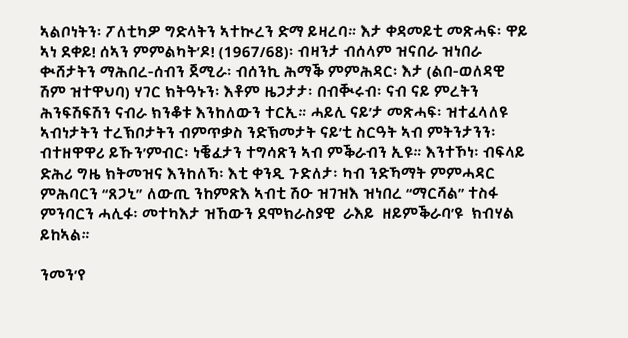ኣልቦነትን፡ ፖለቲካዎ ግድላትን ኣተኲረን ድማ ይዛረባ። እታ ቀዳመይቲ መጽሓፍ፡ ዋይ ኣነ ደቀይ! ሰኣን ምምልካት’ዶ! (1967/68)፡ ብዛንታ ብሰላም ዝናበራ ዝነበራ ቊሸታትን ማሕበረ-ሰብን ጀሚራ፡ ብሰንኪ ሕማቕ ምምሕዳር፡ እታ (ልበ-ወለዳዊ ሽም ዝተዋህባ) ሃገር ክትዓኑን፡ እቶም ዜጋታታ፡ በብቚሩብ፡ ናብ ናይ ምረትን ሕንፍሽፍሽን ናብራ ክንቆቱ እንከለውን ተርኢ። ሓይሊ ናይ’ታ መጽሓፍ፡ ዝተፈላለዩ ኣብነታትን ተረኽቦታትን ብምጥቃስ ንድኽመታት ናይ’ቲ ስርዓት ኣብ ምትንታንን፡  ብተዘዋዋሪ ይኹን’ምብር፡ ነቔፈታን ተግሳጽን ኣብ ምቕራብን ኢዩ። እንተኾነ፡ ብፍላይ ድሕሪ ግዜ ክትመዝና እንከለኻ፡ እቲ ቀንዲ ጉድለታ፡ ካብ ንድኻማት ምምሓዳር ምሕባርን “ጸጋኒ” ለውጢ ንከምጽእ ኣብቲ ሽዑ ዝገዝእ ዝነበረ “ማርሻል” ተስፋ ምንባርን ሓሊፋ፡ መተካእታ ዝኸውን ደሞክራስያዊ  ራእይ  ዘይምቕራባ’ዩ  ክብሃል ይከኣል።

ንመን’የ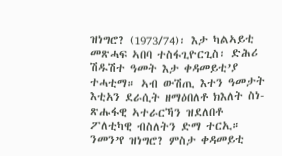ዝነግሮ? (1973/74)፡ እታ ካልኣይቲ መጽሓፍ ኣበባ ተስፋጊዮርጊስ፡ ድሕሪ ሽዱሽተ ዓመት እታ ቀዳመይቲ’ያ ተሓቲማ። ኣብ ውሽጢ እተን ዓመታት እቲአን ደራሲት ዘማዕበለቶ ክእለት ስነ-ጽሑፋዊ ኣተራርኻን ዝደለበቶ ፖለቲካዊ ብስለትን ድማ ተርኢ። ንመን’የ ዝነግሮ? ምስታ ቀዳመይቲ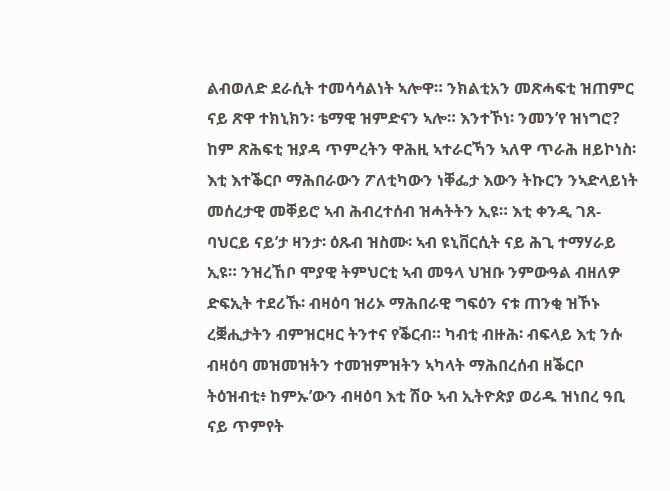ልብወለድ ደራሲት ተመሳሳልነት ኣሎዋ። ንክልቲአን መጽሓፍቲ ዝጠምር ናይ ጽዋ ተክኒክን፡ ቴማዊ ዝምድናን ኣሎ። እንተኾነ፡ ንመን’የ ዝነግሮ? ከም ጽሕፍቲ ዝያዳ ጥምረትን ዋሕዚ ኣተራርኻን ኣለዋ ጥራሕ ዘይኮነስ፡ እቲ እተቕርቦ ማሕበራውን ፖለቲካውን ነቐፌታ እውን ትኩርን ንኣድላይነት መሰረታዊ መቐይሮ ኣብ ሕብረተሰብ ዝሓትትን ኢዩ። እቲ ቀንዲ ገጸ-ባህርይ ናይ’ታ ዛንታ፡ ዕጹብ ዝስሙ፡ ኣብ ዩኒቨርሲት ናይ ሕጊ ተማሃራይ ኢዩ። ንዝረኸቦ ሞያዊ ትምህርቲ ኣብ መዓላ ህዝቡ ንምውዓል ብዘለዎ ድፍኢት ተደሪኹ፡ ብዛዕባ ዝሪኦ ማሕበራዊ ግፍዕን ናቱ ጠንቂ ዝኾኑ ረቛሒታትን ብምዝርዛር ትንተና የቕርብ። ካብቲ ብዙሕ፡ ብፍላይ እቲ ንሱ ብዛዕባ መዝመዝትን ተመዝምዝትን ኣካላት ማሕበረሰብ ዘቕርቦ ትዕዝብቲ፥ ከምኡ’ውን ብዛዕባ እቲ ሽዑ ኣብ ኢትዮጵያ ወሪዱ ዝነበረ ዓቢ ናይ ጥምየት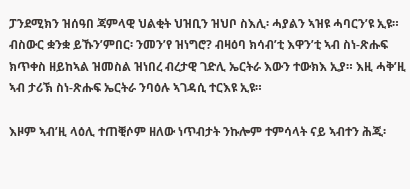ፓንደሚክን ዝሰዓበ ጃምላዊ ህልቂት ህዝቢን ዝህቦ ስእሊ፡ ሓያልን ኣዝዩ ሓባርን’ዩ ኢዩ። ብስውር ቋንቋ ይኹን’ምበር፡ ንመን’የ ዝነግሮ? ብዛዕባ ክሳብ’ቲ እዋን’ቲ ኣብ ስነ-ጽሑፍ ክጥቀስ ዘይከኣል ዝመስል ዝነበረ ብረታዊ ገድሊ ኤርትራ እውን ተውክእ ኢያ። እዚ ሓቅ’ዚ ኣብ ታሪኽ ስነ-ጽሑፍ ኤርትራ ንባዕሉ ኣገዳሲ ተርእዩ ኢዩ።

እዞም ኣብ’ዚ ላዕሊ ተጠቒሶም ዘለው ነጥብታት ንኩሎም ተምሳላት ናይ ኣብተን ሕጂ፡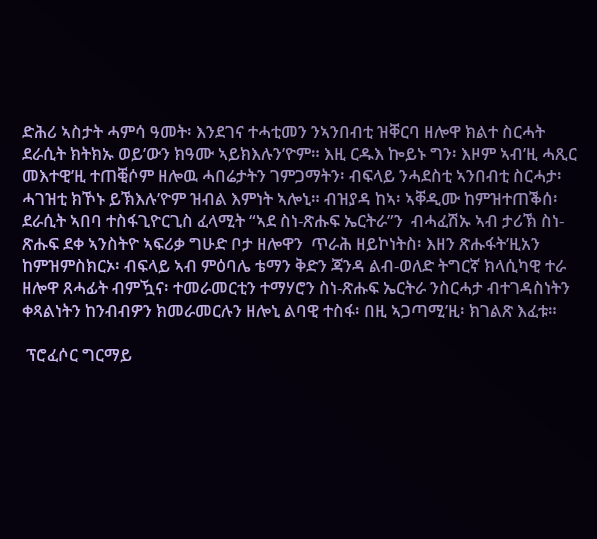ድሕሪ ኣስታት ሓምሳ ዓመት፡ እንደገና ተሓቲመን ንኣንበብቲ ዝቐርባ ዘሎዋ ክልተ ስርሓት ደራሲት ክትክኡ ወይ’ውን ክዓሙ ኣይክእሉን’ዮም። እዚ ርዱእ ኰይኑ ግን፡ እዞም ኣብ’ዚ ሓጺር መእተዊ’ዚ ተጠቒሶም ዘሎዉ ሓበሬታትን ገምጋማትን፡ ብፍላይ ንሓደስቲ ኣንበብቲ ስርሓታ፡ ሓገዝቲ ክኾኑ ይኽእሉ’ዮም ዝብል እምነት ኣሎኒ። ብዝያዳ ከኣ፡ ኣቐዲሙ ከምዝተጠቕሰ፡ ደራሲት ኣበባ ተስፋጊዮርጊስ ፈላሚት “ኣደ ስነ-ጽሑፍ ኤርትራ”ን  ብሓፈሽኡ ኣብ ታሪኽ ስነ-ጽሑፍ ደቀ ኣንስትዮ ኣፍሪቃ ግሁድ ቦታ ዘሎዋን  ጥራሕ ዘይኮነትስ፡ እዘን ጽሑፋት’ዚአን  ከምዝምስክርኦ፡ ብፍላይ ኣብ ምዕባሌ ቴማን ቅድን ጃንዳ ልብ-ወለድ ትግርኛ ክላሲካዊ ተራ ዘሎዋ ጸሓፊት ብምዃና፡ ተመራመርቲን ተማሃሮን ስነ-ጽሑፍ ኤርትራ ንስርሓታ ብተገዳስነትን ቀጻልነትን ከንብብዎን ክመራመርሉን ዘሎኒ ልባዊ ተስፋ፡ በዚ ኣጋጣሚ’ዚ፡ ክገልጽ እፈቱ።

 ፕሮፈሶር ግርማይ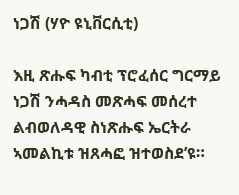ነጋሽ (ሃዮ ዩኒቨርሲቲ)

እዚ ጽሑፍ ካብቲ ፕሮፈሰር ግርማይ ነጋሽ ንሓዳስ መጽሓፍ መሰረተ ልብወለዳዊ ስነጽሑፍ ኤርትራ ኣመልኪቱ ዝጸሓፎ ዝተወስደ’ዩ።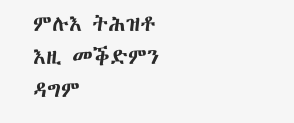ምሉእ ትሕዝቶ እዚ መቕድምን ዳግም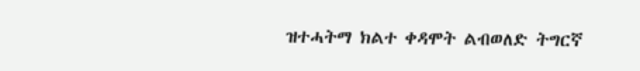ዝተሓትማ ክልተ ቀዳሞት ልብወለድ ትግርኛ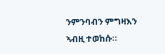ንምንባብን ምግዛእን ኣብዚ ተወከሱ።